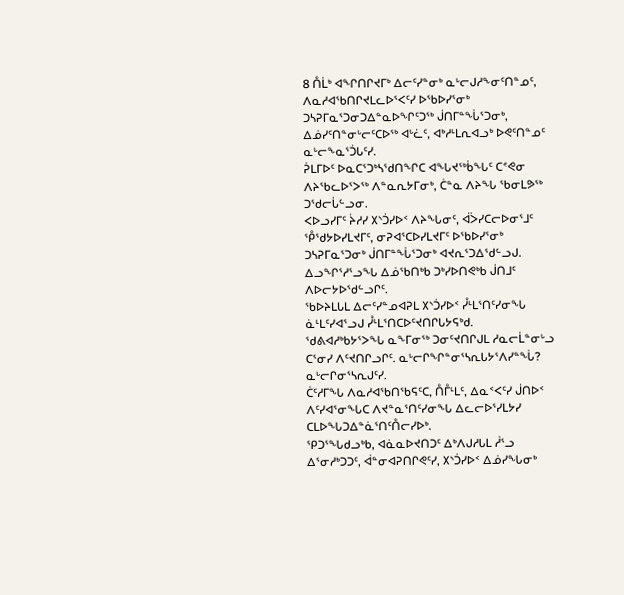8 ᑍᒫᒃ ᐊᖏᑎᒋᔪᒥᒃ ᐃᓕᑦᓯᓐᓂᒃ ᓇᒡᓕᒍᓱᖕᓂᑦᑎᓐᓄᑦ, ᐱᓇᓱᐊᖃᑎᒋᔪᒪᓚᐅᕐᐸᑦᓯ ᐅᖃᐅᓯᕐᓂᒃ ᑐᓴᕈᒥᓇᕐᑐᓂᑐᐃᓐᓇᐅᖏᑦᑐᖅ ᒎᑎᒥᓐᖔᕐᑐᓂᒃ, ᐃᓅᓯᑦᑎᓐᓂᒡᓕᑦᑕᐅᖅ ᐊᒡᓛᑦ, ᐊᒃᓱᒻᒪᕆᐊᓗᒃ ᐅᕙᑦᑎᓐᓄᑦ ᓇᒡᓕᖕᓇᕐᑑᒐᑦᓯ.
ᕉᒪᒥᐅᑦ ᐅᓇᑕᕐᑐᒃᓴᖁᑎᖏᑕ ᐊᖓᔪᖅᑳᖓᑦ ᑕᕝᕙᓂ ᐱᔨᖃᓚᐅᕐᐳᖅ ᐱᓐᓇᕆᔭᒥᓂᒃ, ᑖᓐᓇ ᐱᔨᖓ ᖃᓂᒪᕗᖅ ᑐᖁᓕᒑᓪᓗᓂ.
ᐸᐅᓗᓯᒥᑦ ᔩᓱᓯ ᙭ᔅᑑᓯᐅᑉ ᐱᔨᖓᓂᑦ, ᐋᐴᓯᑕᓕᐅᓂᕐᒧᑦ ᕾᖁᔭᐅᓯᒪᔪᒥᑦ, ᓂᕈᐊᕐᑕᐅᓯᒪᔪᒥᑦ ᐅᖃᐅᓯᕐᓂᒃ ᑐᓴᕈᒥᓇᕐᑐᓂᒃ ᒎᑎᒥᓐᖔᕐᑐᓂᒃ ᐊᔪᕆᕐᑐᐃᖁᓪᓗᒍ.
ᐃᓗᖏᕐᓱᕐᓗᖓ ᐃᓅᖃᑎᒃᑲ ᑐᒃᓯᐅᑎᕙᒃᑲ ᒎᑎᒧᑦ ᐱᐅᓕᔭᐅᖁᓪᓗᒋᑦ.
ᖃᐅᔨᒪᒐᒪ ᐃᓕᑦᓯᓐᓄᐊᕈᒪ ᙭ᔅᑑᓯᐅᑉ ᓮᒻᒪᕐᑎᑦᓯᓂᖓ ᓈᒻᒪᑦᓯᐊᕐᓗᒍ ᓮᒻᒪᕐᑎᑕᐅᑦᔪᑎᒋᒐᔭᕋᒃᑯ.
ᖁᕕᐊᓱᒃᑲᔭᕐᐳᖓ ᓇᖕᒥᓂᖅ ᑐᓂᑦᔪᑎᒋᒍᒪ ᓱᓇᓕᒫᓐᓂᒡᓗ ᑕᕐᓂᓯ ᐱᑦᔪᑎᒋᓗᒋᑦ. ᓇᒡᓕᒋᖏᓐᓂᕐᓴᕆᒐᔭᕐᐱᓯᓐᖔ? ᓇᒡᓕᒋᓂᕐᓴᕆᒍᑦᓯ.
ᑖᑦᓱᒥᖓ ᐱᓇᓱᐊᖃᑎᖃᕋᑦᑕ, ᑍᒤᒻᒪᑦ, ᐃᓇᑉᐸᑦᓯ ᒎᑎᐅᑉ ᐱᑦᓯᐊᕐᓂᖓᑕ ᐱᔪᓐᓇᕐᑎᑦᓯᓂᖓ ᐃᓚᓕᐅᕐᓯᒪᔭᓯ ᑕᒪᐅᖓᑐᐃᓐᓈᕐᑎᑦᑍᓕᓯᐅᒃ.
ᕿᑐᕐᖓᑯᓗᒃᑲ, ᐊᓈᓇᐅᔪᑎᑐᑦ ᐃᒃᐱᒍᓱᒐᒪ ᓲᕐᓗ ᐃᕐᓂᓱᒃᑐᑐᑦ, ᐋᓐᓂᐊᕈᑎᒋᕙᑦᓯ, ᙭ᔅᑑᓯᐅᑉ ᐃᓅᓯᖓᓂᒃ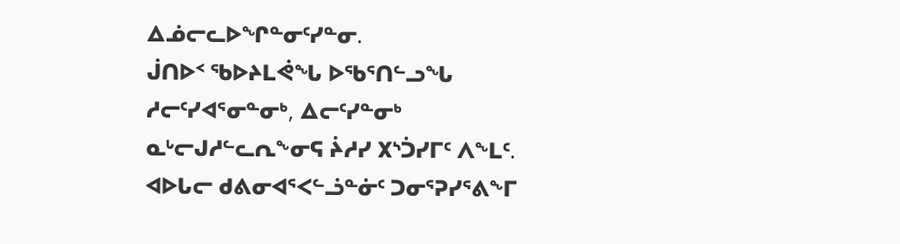ᐃᓅᓕᓚᐅᖏᓐᓂᑦᓯᓐᓂ.
ᒎᑎᐅᑉ ᖃᐅᔨᒪᕚᖓ ᐅᖃᕐᑎᓪᓗᖓ ᓱᓕᑦᓯᐊᕐᓂᓐᓂᒃ, ᐃᓕᑦᓯᓐᓂᒃ ᓇᒡᓕᒍᓱᓪᓚᕆᖕᓂᕋ ᔩᓱᓯ ᙭ᔅᑑᓯᒥᑦ ᐱᖕᒪᑦ.
ᐊᐅᒐᓕ ᑯᕕᓂᐊᕐᐸᓪᓘᓐᓃᑦ ᑐᓂᕐᕈᓯᕐᕕᖕᒥ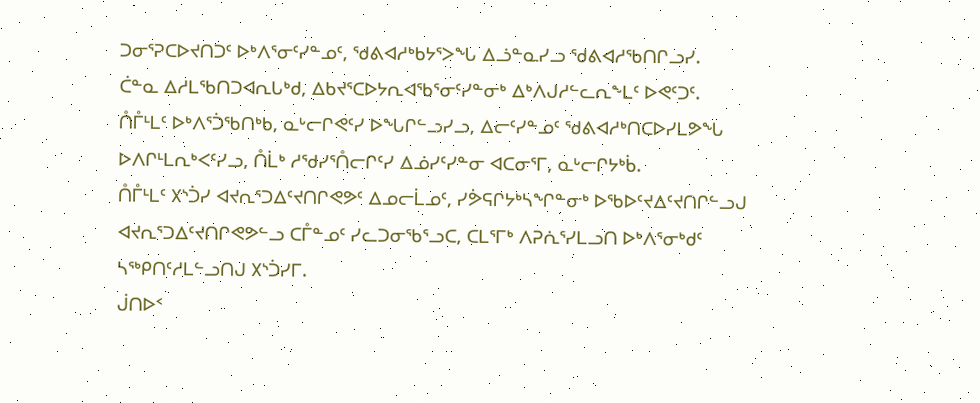ᑐᓂᕐᕈᑕᐅᔪᑎᑐᑦ ᐅᒃᐱᕐᓂᑦᓯᓐᓄᑦ, ᖁᕕᐊᓱᒃᑲᔭᕐᐳᖓ ᐃᓘᓐᓇᓯᓗ ᖁᕕᐊᓱᖃᑎᒋᓗᓯ.
ᑖᓐᓇ ᐃᓱᒪᖃᑎᑐᐊᕆᒐᒃᑯ, ᐃᑲᔪᕐᑕᐅᔭᕆᐊᖃᕐᓂᑦᓯᓐᓂᒃ ᐃᒃᐱᒍᓱᓪᓚᕆᖕᒪᑦ ᐅᕙᑦᑐᑦ.
ᑍᒤᒻᒪᑦ ᐅᒃᐱᕐᑑᖃᑎᒃᑲ, ᓇᒡᓕᒋᕙᑦᓯ ᐅᖓᒋᓪᓗᓯᓗ, ᐃᓕᑦᓯᓐᓄᑦ ᖁᕕᐊᓱᒃᑎᑕᐅᓯᒪᕗᖓ ᐅᐱᒋᒻᒪᕆᒃᐸᑦᓯᓗ, ᑍᒫᒃ ᓱᖁᓯᕐᑍᓕᒋᑦᓯ ᐃᓅᓯᑦᓯᓐᓂ ᐊᑕᓂᕐᒥ, ᓇᒡᓕᒋᔭᒃᑳ.
ᑍᒤᒻᒪᑦ ᙭ᔅᑑᓯ ᐊᔪᕆᕐᑐᐃᑦᔪᑎᒋᕙᕗᑦ ᐃᓄᓕᒫᓄᑦ, ᓯᕘᕋᒋᔭᒃᓴᖏᓐᓂᒃ ᐅᖃᐅᑦᔪᐃᑦᔪᑎᒋᓪᓗᒍ ᐊᔪᕆᕐᑐᐃᑦᔪᑎᒋᕙᕗᓪᓗ ᑕᒤᓐᓄᑦ ᓯᓚᑐᓂᖃᕐᓗᑕ, ᑕᒪᕐᒥᒃ ᐱᕈᕇᕐᓯᒪᓗᑎ ᐅᒃᐱᕐᓂᒃᑯᑦ ᓴᖅᑭᑎᑦᓱᒪᓪᓗᑎᒍ ᙭ᔅᑑᓯᒥ.
ᒎᑎᐅᑉ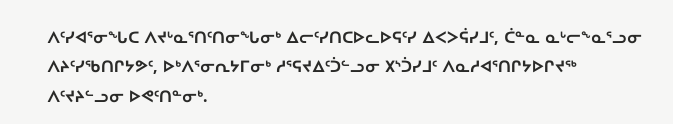ᐱᑦᓯᐊᕐᓂᖓᑕ ᐱᔪᒡᓇᕐᑎᑦᑎᓂᖓᓂᒃ ᐃᓕᑦᓯᑎᑕᐅᓚᐅᕋᑦᓯ ᐃᐸᐳᕌᓯᒧᑦ, ᑖᓐᓇ ᓇᒡᓕᖕᓇᕐᓗᓂ ᐱᔨᑦᓯᖃᑎᒋᔭᕗᑦ, ᐅᒃᐱᕐᓂᕆᔭᒥᓂᒃ ᓱᕐᕋᔪᐃᑦᑑᓪᓗᓂ ᙭ᔅᑑᓯᒧᑦ ᐱᓇᓱᐊᕐᑎᒋᔭᐅᒋᔪᖅ ᐱᑦᔪᔨᓪᓗᓂ ᐅᕙᑦᑎᓐᓂᒃ.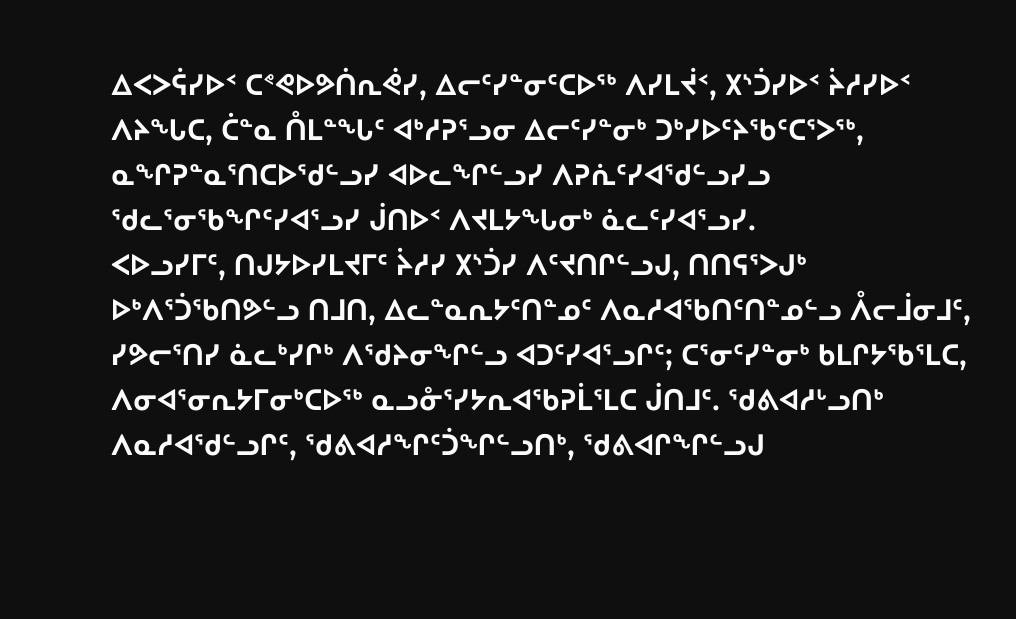ᐃᐸᐳᕌᓯᐅᑉ ᑕᕝᕙᐅᕗᑏᕆᕚᓯ, ᐃᓕᑦᓯᓐᓂᑦᑕᐅᖅ ᐱᓯᒪᔫᑉ, ᙭ᔅᑑᓯᐅᑉ ᔩᓱᓯᐅᑉ ᐱᔨᖓᑕ, ᑖᓐᓇ ᑍᒪᓐᖓᑦ ᐊᒃᓱᕈᕐᓗᓂ ᐃᓕᑦᓯᓐᓂᒃ ᑐᒃᓯᐅᑦᔨᖃᑦᑕᕐᐳᖅ, ᓇᖏᕈᓐᓇᕐᑎᑕᐅᖁᓪᓗᓯ ᐊᐅᓚᖏᓪᓗᓯ ᐱᕈᕇᑦᓯᐊᖁᓪᓗᓯᓗ ᖁᓚᕐᓂᖃᖏᑦᓯᐊᕐᓗᓯ ᒎᑎᐅᑉ ᐱᔪᒪᔭᖓᓂᒃ ᓈᓚᑦᓯᐊᕐᓗᓯ.
ᐸᐅᓗᓯᒥᑦ, ᑎᒍᔭᐅᓯᒪᔪᒥᑦ ᔩᓱᓯ ᙭ᔅᑑᓯ ᐱᑦᔪᑎᒋᓪᓗᒍ, ᑎᑎᕋᕐᐳᒍᒃ ᐅᒃᐱᕐᑑᖃᑎᕗᓪᓗ ᑎᒧᑎ, ᐃᓚᓐᓇᕆᔭᑦᑎᓐᓄᑦ ᐱᓇᓱᐊᖃᑎᑦᑎᓐᓄᓪᓗ ᐰᓕᒨᓂᒧᑦ,
ᓯᕗᓕᕐᑎᓯ ᓈᓚᒃᓯᒋᒃ ᐱᖁᔨᓂᖏᓪᓗ ᐊᑐᑦᓯᐊᕐᓗᒋᑦ; ᑕᕐᓂᑦᓯᓐᓂᒃ ᑲᒪᒋᔭᖃᕐᒪᑕ, ᐱᓂᐊᕐᓂᕆᔭᒥᓂᒃᑕᐅᖅ ᓇᓗᓁᕐᓯᔭᕆᐊᖃᕈᒫᕐᒪᑕ ᒎᑎᒧᑦ. ᖁᕕᐊᓱᒡᓗᑎᒃ ᐱᓇᓱᐊᖁᓪᓗᒋᑦ, ᖁᕕᐊᓱᖏᑦᑑᖏᓪᓗᑎᒃ, ᖁᕕᐊᒋᖏᓪᓗᒍ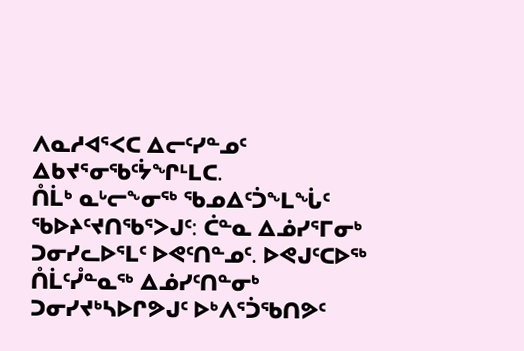ᐱᓇᓱᐊᕐᐸᑕ ᐃᓕᑦᓯᓐᓄᑦ ᐃᑲᔪᕐᓂᖃᑦᔮᖏᒻᒪᑕ.
ᑍᒫᒃ ᓇᒡᓕᖕᓂᖅ ᖃᓄᐃᑦᑑᖕᒪᖔᑦ ᖃᐅᔨᑦᔪᑎᖃᕐᐳᒍᑦ: ᑖᓐᓇ ᐃᓅᓯᕐᒥᓂᒃ ᑐᓂᓯᓚᐅᕐᒪᑦ ᐅᕙᑦᑎᓐᓄᑦ. ᐅᕙᒍᑦᑕᐅᖅ ᑍᒫᑦᓮᓐᓇᖅ ᐃᓅᓯᑦᑎᓐᓂᒃ ᑐᓂᓯᔪᒃᓴᐅᒋᕗᒍᑦ ᐅᒃᐱᕐᑑᖃᑎᕗᑦ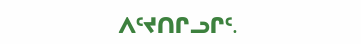ᐱᑦᔪᑎᒋᓗᒋᑦ.